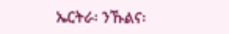ኤርትራ፡ ንኹልና፡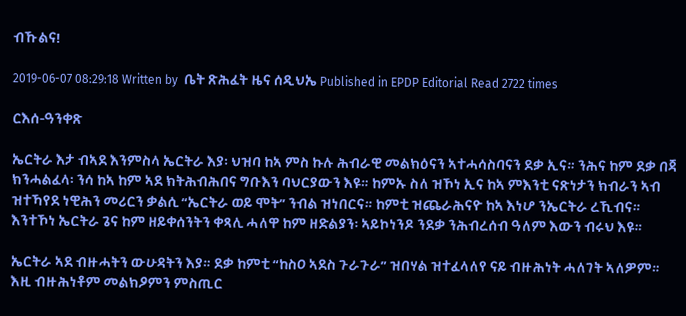ብኹልና!

2019-06-07 08:29:18 Written by  ቤት ጽሕፈት ዜና ሰዲህኤ Published in EPDP Editorial Read 2722 times

ርእሰ-ዓንቀጽ

ኤርትራ እታ ብኣደ እንምስላ ኤርትራ እያ፡ ህዝባ ከኣ ምስ ኩሉ ሕብራዊ መልክዕናን ኣተሓሳስባናን ደቃ ኢና። ንሕና ከም ደቃ በጃ ክንሓልፈላ፡ ንሳ ከኣ ከም ኣደ ክትሕብሕበና ግቡእን ባህርያውን እዩ። ከምኡ ስለ ዝኾነ ኢና ከኣ ምእንቲ ናጽነታን ክብራን ኣብ ዝተኻየደ ነዊሕን መሪርን ቃልሲ “ኤርትራ ወይ ሞት” ንብል ዝነበርና። ከምቲ ዝጨራሕናዮ ከኣ እነሆ ንኤርትራ ረኺብና። እንተኾነ ኤርትራ ጌና ከም ዘይቀሰንትን ቀጻሊ ሓለዋ ከም ዘድልያን፡ ኣይኮነንዶ ንደቃ ንሕብረሰብ ዓለም እውን ብሩህ እዩ።

ኤርትራ ኣደ ብዙሓትን ውሁዳትን እያ። ደቃ ከምቲ “ከስዐ ኣደስ ጉራጉራ” ዝበሃል ዝተፈላለየ ናይ ብዙሕነት ሓለገት ኣለዎም። እዚ ብዙሕነቶም መልክዖምን ምስጢር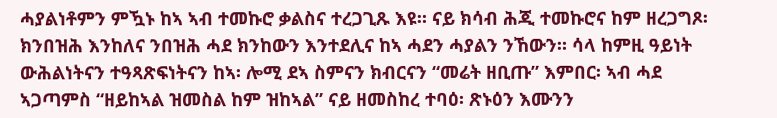ሓያልነቶምን ምዃኑ ከኣ ኣብ ተመኩሮ ቃልስና ተረጋጊጹ እዩ። ናይ ክሳብ ሕጂ ተመኩሮና ከም ዘረጋግጾ፡ ክንበዝሕ እንከለና ንበዝሕ ሓደ ክንከውን እንተደሊና ከኣ ሓደን ሓያልን ንኸውን። ሳላ ከምዚ ዓይነት ውሕልነትናን ተዓጻጽፍነትናን ከኣ፡ ሎሚ ደኣ ስምናን ክብርናን “መሬት ዘቢጡ” እምበር፡ ኣብ ሓደ ኣጋጣምስ “ዘይከኣል ዝመስል ከም ዝከኣል” ናይ ዘመስከረ ተባዕ፡ ጽኑዕን እሙንን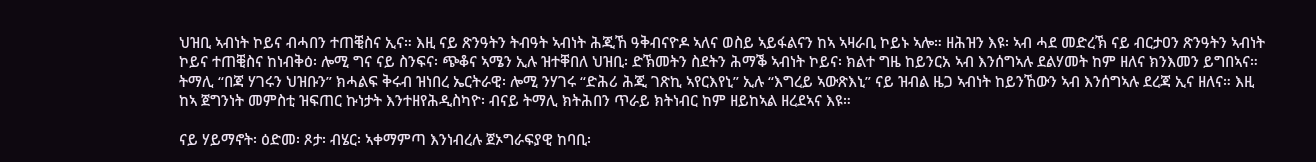ህዝቢ ኣብነት ኮይና ብሓበን ተጠቒስና ኢና። እዚ ናይ ጽንዓትን ትብዓት ኣብነት ሕጂኸ ዓቅብናዮዶ ኣለና ወስይ ኣይፋልናን ከኣ ኣዛራቢ ኮይኑ ኣሎ። ዘሕዝን እዩ፡ ኣብ ሓደ መድረኽ ናይ ብርታዐን ጽንዓትን ኣብነት ኮይና ተጠቒስና ከነብቅዕ፡ ሎሚ ግና ናይ ስንፍና፡ ጭቆና ኣሜን ኢሉ ዝተቐበለ ህዝቢ፡ ድኽመትን ስደትን ሕማቕ ኣብነት ኮይና፡ ክልተ ግዜ ከይንርአ ኣብ እንሰግኣሉ ደልሃመት ከም ዘለና ክንእመን ይግበኣና። ትማሊ “በጃ ሃገሩን ህዝቡን” ክሓልፍ ቅሩብ ዝነበረ ኤርትራዊ፡ ሎሚ ንሃገሩ “ድሕሪ ሕጂ ገጽኪ ኣየርእየኒ” ኢሉ “እግረይ ኣውጽእኒ” ናይ ዝብል ዜጋ ኣብነት ከይንኸውን ኣብ እንሰግኣሉ ደረጃ ኢና ዘለና። እዚ ከኣ ጀግንነት መምስቲ ዝፍጠር ኩነታት እንተዘየሕዲስካዮ፡ ብናይ ትማሊ ክትሕበን ጥራይ ክትነብር ከም ዘይከኣል ዘረደኣና እዩ።

ናይ ሃይማኖት፡ ዕድመ፡ ጾታ፡ ብሄር፡ ኣቀማምጣ እንነብረሉ ጀኦግራፍያዊ ከባቢ፡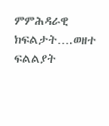ምምሕዳራዊ ክፍልታት….ወዘተ ፍልልያት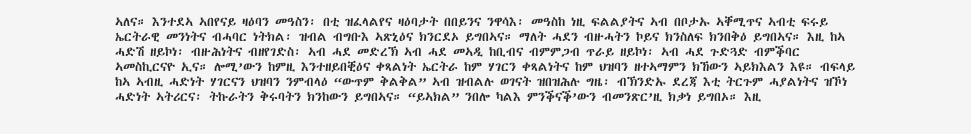ኣለና። እንተደኣ ኣበየናይ ዛዕባን መዓስን፡ በቲ ዝፈላልየና ዛዕባታት በበይንና ንዋሳእ፡ መዓስከ ነዚ ፍልልያትና ኣብ በቦታኡ ኣቐሚጥና ኣብቲ ፍሩይ ኤርትራዊ መንነትና ብሓባር ነትክል፡ ዝብል ብግቡእ ኣጽኒዕና ክንርደኦ ይግበኣና። ማለት ሓደን ብዙሓትን ኮይና ክንስለፍ ክንበቅዕ ይግበኣና። እዚ ከኣ ሓድሽ ዘይኮነ፡ ብዙሕነትና ብዘየገድስ፡ ኣብ ሓደ መድረኽ ኣብ ሓደ መኣዲ ከቢብና ብምምጋብ ጥራይ ዘይኮነ፡ ኣብ ሓደ ጉድጓድ ብምቕባር ኣመስኪርናዮ ኢና። ሎሚ’ውን ከምዚ እንተዘይበቒዕና ቀጻልነት ኤርትራ ከም ሃገርን ቀጻልነትና ከም ህዝባን ዘተኣማምን ክኸውን ኣይክእልን እዩ። ብፍላይ ከኣ ኣብዚ ሓድነት ሃገርናን ህዝባን ንምብላዕ “ውጥም ቅልቅል” ኣብ ዝብልሉ ወገናት ዝበዝሕሉ ግዜ፡ ብኽንድኡ ደረጃ እቲ ትርጉም ሓያልነትና ዝኾነ ሓድነት ኣትሪርና፡ ትኩራትን ቅሩባትን ክንከውን ይግበኣና። “ይኣክል” ንበሎ ካልእ ምንቕናቕ’ውን ብመንጽር’ዚ ክቃነ ይግበኦ። እዚ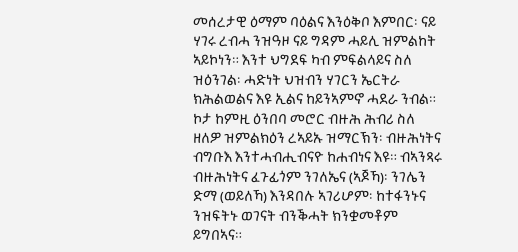መሰረታዊ ዕማም ባዕልና እንዕቅቦ እምበር፡ ናይ ሃገሩ ረብሓ ንዝዓዞ ናይ ግዳም ሓይሊ ዝምልከት ኣይኮነን። እንተ ህግደፍ ካብ ምፍልላይና ስለ ዝዕንገል፡ ሓድነት ህዝብን ሃገርን ኤርትራ ክሕልወልና እዩ ኢልና ከይንኣምኖ ሓደራ ንብል። ኮታ ከምዚ ዕንበባ መሮር ብዙሕ ሕብሪ ስለ ዘለዎ ዝምልክዕን ረኣይኡ ዝማርኽን፡ ብዙሕነትና ብግቡእ እንተሓብሒብናዮ ከሐብነና እዩ። ብኣንጻሩ ብዙሕነትና ፈጉፊጎም ንገለኤና (ኣጆኻ)፡ ንገሌን ድማ (ወይለኻ) እንዳበሉ ኣገሪሆም፡ ከተፋንኑና ንዝፍትኑ ወገናት ብንቕሓት ክንቋመቶም ይግበኣና።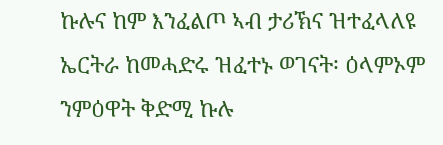ኩሉና ከም እንፈልጦ ኣብ ታሪኽና ዝተፈላለዩ ኤርትራ ከመሓድሩ ዝፈተኑ ወገናት፡ ዕላምኦም ንምዕዋት ቅድሚ ኩሉ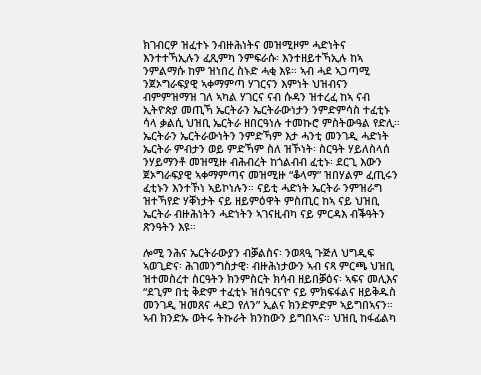ክገብርዎ ዝፈተኑ ንብዙሕነትና መዝሚዞም ሓድነትና እንተተኻኢሉን ፈጺምካ ንምፍራሱ፡ እንተዘይተኻኢሉ ከኣ ንምልማሱ ከም ዝነበረ ስኑድ ሓቂ እዩ። ኣብ ሓደ ኣጋጣሚ ንጀኦግራፍያዊ ኣቀማምጣ ሃገርናን እምነት ህዝብናን ብምምዝማዝ ገለ ኣካል ሃገርና ናብ ሱዳን ዝተረፈ ከኣ ናብ ኢትዮጵያ መጢኻ ኤርትራን ኤርትራውነታን ንምድምሳስ ተፈቲኑ ሳላ ቃልሲ ህዝቢ ኤርትራ ዘበርዓነሉ ተመኩሮ ምስትውዓል የድሊ። ኤርትራን ኤርትራውነትን ንምድኻም እታ ሓንቲ መንገዲ ሓድነት ኤርትራ ምብታን ወይ ምድኻም ስለ ዝኾነት፡ ስርዓት ሃይለስላሰ ንሃይማንቶ መዝሚዙ ብሕብረት ከጎልብብ ፈቲኑ፡ ደርጊ እውን ጀኦግራፍያዊ ኣቀማምጣና መዝሚዙ “ቆላማ” ዝበሃልም ፈጢሩን ፈቲኑን እንተኾነ ኣይኮነሉን። ናይቲ ሓድነት ኤርትራ ንምዝራግ ዝተኻየድ ሃቐነታት ናይ ዘይምዕዋት ምስጢር ከኣ ናይ ህዝቢ ኤርትራ ብዙሕነትን ሓድነትን ኣገናዚብካ ናይ ምርዳእ ብቕዓትን ጽንዓትን እዩ።

ሎሚ ንሕና ኤርትራውያን ብቓልስና፡ ንወጻዒ ጉጅለ ህግዲፍ ኣወጊድና፡ ሕገመንግስታዊ፡ ብዙሕነታውን ኣብ ናጻ ምርጫ ህዝቢ ዝተመስረተ ስርዓትን ክንምስርት ክሳብ ዘይበቓዕና፡ ኣፍና መሊእና “ደጊም በቲ ቅድም ተፈቲኑ ዝሰዓርናዮ ናይ ምክፍፋልና ዘይቅዱስ መንገዲ ዝመጸና ሓደጋ የለን” ኢልና ክንድምድም ኣይግበኣናን። ኣብ ክንድኡ ወትሩ ትኩራት ክንከውን ይግበኣና። ህዝቢ ከፋፊልካ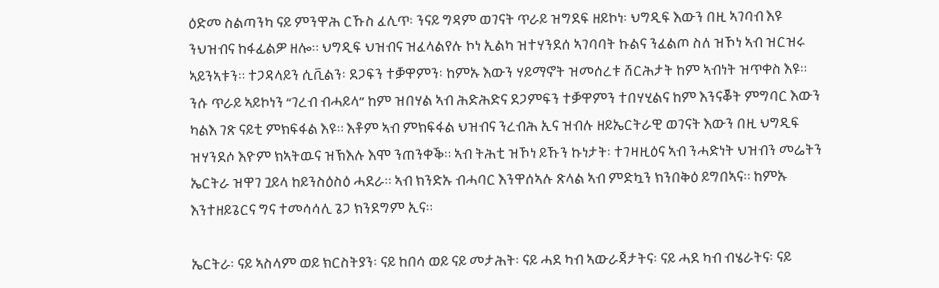ዕድመ ስልጣንካ ናይ ምንዋሕ ርኹስ ፈሊጥ፡ ንናይ ግዳም ወገናት ጥራይ ዝግደፍ ዘይኮነ፡ ህግዲፍ እውን በዚ ኣገባብ እዩ ንህዝብና ከፋፊልዎ ዘሎ። ህግዲፍ ህዝብና ዝፈላልየሉ ኮነ ኢልካ ዝተሃንደሰ ኣገባባት ኩልና ንፈልጦ ስለ ዝኾነ ኣብ ዝርዝሩ ኣይንኣቱን። ተጋዳላይን ሲቪልን፡ ደጋፍን ተቓዋምን፡ ከምኡ እውን ሃይማኖት ዝመሰረቱ ሸርሕታት ከም ኣብነት ዝጥቀስ እዩ። ንሱ ጥራይ ኣይኮነን “ገረብ ብሓይላ” ከም ዝበሃል ኣብ ሕድሕድና ደጋምፍን ተቓዋምን ተበሃሂልና ከም እንናቖት ምግባር እውን ካልእ ገጽ ናይቲ ምክፍፋል እዩ። እቶም ኣብ ምክፍፋል ህዝብና ንረብሕ ኢና ዝብሉ ዘይኤርትራዊ ወገናት እውን በዚ ህግዲፍ ዝሃንደሶ እዮም ክኣትዉና ዝኽእሉ እሞ ንጠንቀቕ። ኣብ ትሕቲ ዝኾነ ይኹን ኩነታት፡ ተገዛዚዕና ኣብ ንሓድነት ህዝብን መሬትን ኤርትራ ዝዋገ ጓይላ ከይንስዕስዕ ሓደራ። ኣብ ክንድኡ ብሓባር እንዋሰኣሉ ጽላል ኣብ ምድኳን ክንበቅዕ ይግበኣና። ከምኡ እንተዘይጌርና ግና ተመሳሳሊ ጌጋ ክንደግም ኢና።

ኤርትራ፡ ናይ ኣስላም ወይ ክርስትያን፡ ናይ ከበሳ ወይ ናይ መታሕት፡ ናይ ሓደ ካብ ኣውራጃታትና፡ ናይ ሓደ ካብ ብሄራትና፡ ናይ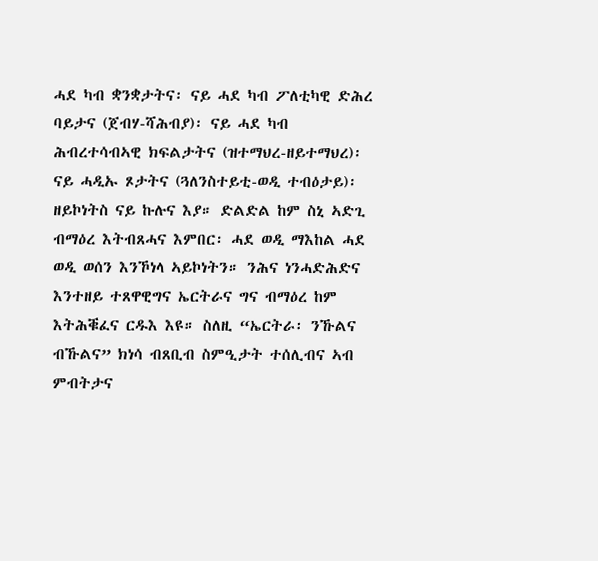ሓደ ካብ ቋንቋታትና፡ ናይ ሓደ ካብ ፖለቲካዊ ድሕረ ባይታና (ጀብሃ-ሻሕብያ)፡ ናይ ሓደ ካብ ሕብረተሳብኣዊ ክፍልታትና (ዝተማህረ-ዘይተማህረ)፡ ናይ ሓዲኡ ጾታትና (ጓለንስተይቲ-ወዲ ተብዕታይ)፡ ዘይኮነትስ ናይ ኩሉና እያ። ድልድል ከም ስኒ ኣድጊ ብማዕረ እትብጸሓና እምበር፡ ሓደ ወዲ ማእከል ሓደ ወዲ ወሰን እንኾነላ ኣይኮነትን። ንሕና ነንሓድሕድና እንተዘይ ተጸዋዊግና ኤርትራና ግና ብማዕረ ከም እትሕቑፈና ርዱእ እዩ። ስለዚ “ኤርትራ፡ ንኹልና ብኹልና” ክነሳ ብጸቢብ ስምዒታት ተሰሊብና ኣብ ምብትታና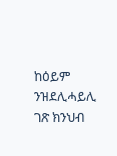ከዕይም ንዝደሊሓይሊ ገጽ ክንህብ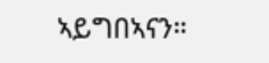ኣይግበኣናን።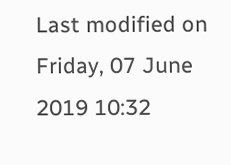Last modified on Friday, 07 June 2019 10:32